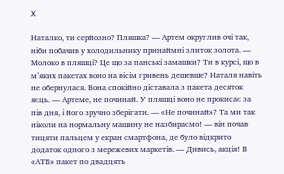X

Наталко, ти серйозно? Пляшка? — Артем округлив очі так, ніби побачив у холодильнику принаймні злиток золота. — Молоко в пляшці? Це що за панські замашки? Ти в курсі, що в м’яких пакетах воно на вісім гривень дешевше? Наталя навіть не обернулася. Вона спокійно діставала з пакета десяток яєць. — Артеме, не починай. У пляшці воно не прокисає за пів дня, і його зручно зберігати. — «Не починай»? Та ми так ніколи на нормальну машину не назбираємо! — він почав тицяти пальцем у екран смартфона, де було відкрито додаток одного з мережевих маркетів. — Дивись, акція! В «АТБ» пакет по двадцять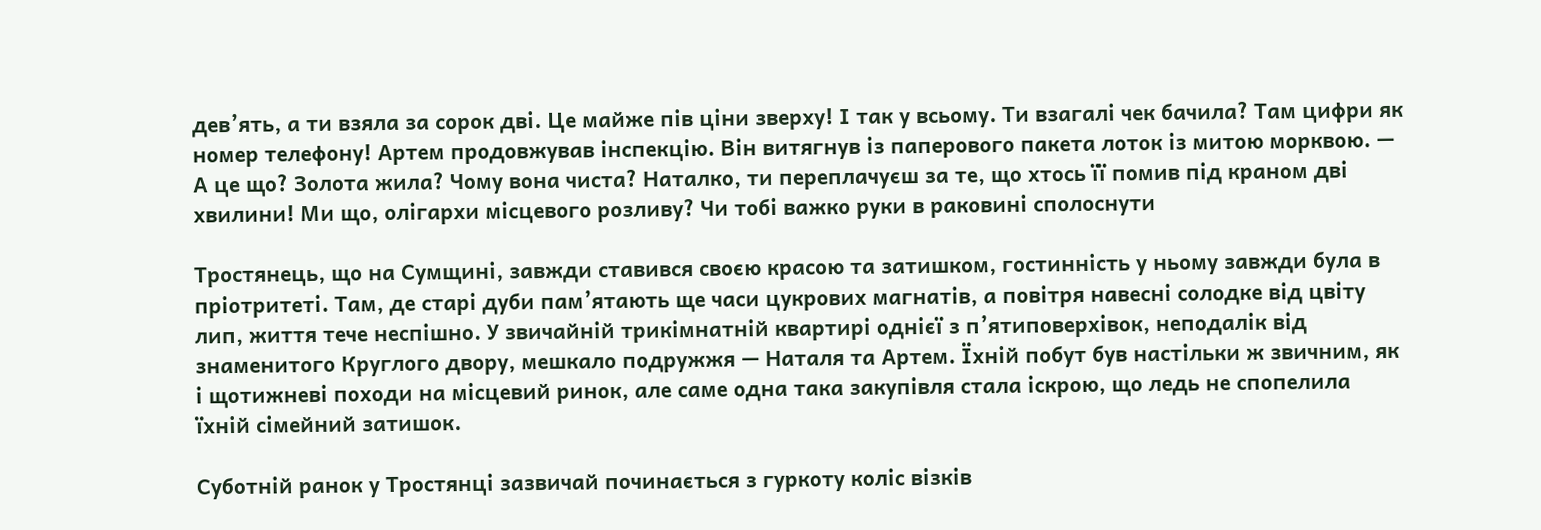дев’ять, а ти взяла за сорок дві. Це майже пів ціни зверху! І так у всьому. Ти взагалі чек бачила? Там цифри як номер телефону! Артем продовжував інспекцію. Він витягнув із паперового пакета лоток із митою морквою. — А це що? Золота жила? Чому вона чиста? Наталко, ти переплачуєш за те, що хтось її помив під краном дві хвилини! Ми що, олігархи місцевого розливу? Чи тобі важко руки в раковині сполоснути

Тростянець, що на Сумщині, завжди ставився своєю красою та затишком, гостинність у ньому завжди була в пріотритеті. Там, де старі дуби пам’ятають ще часи цукрових магнатів, а повітря навесні солодке від цвіту лип, життя тече неспішно. У звичайній трикімнатній квартирі однієї з п’ятиповерхівок, неподалік від знаменитого Круглого двору, мешкало подружжя — Наталя та Артем. Їхній побут був настільки ж звичним, як і щотижневі походи на місцевий ринок, але саме одна така закупівля стала іскрою, що ледь не спопелила їхній сімейний затишок.

Суботній ранок у Тростянці зазвичай починається з гуркоту коліс візків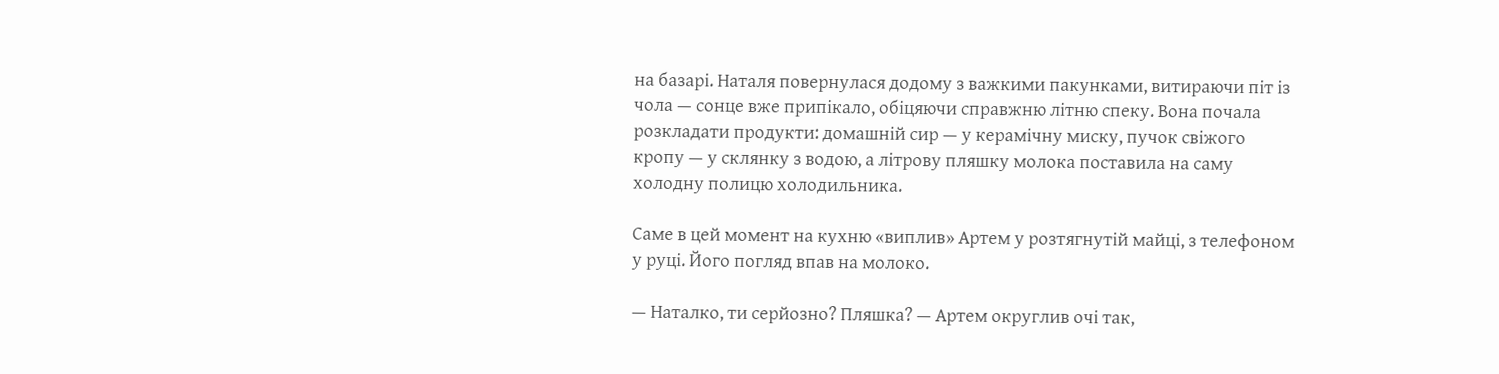на базарі. Наталя повернулася додому з важкими пакунками, витираючи піт із чола — сонце вже припікало, обіцяючи справжню літню спеку. Вона почала розкладати продукти: домашній сир — у керамічну миску, пучок свіжого кропу — у склянку з водою, а літрову пляшку молока поставила на саму холодну полицю холодильника.

Саме в цей момент на кухню «виплив» Артем у розтягнутій майці, з телефоном у руці. Його погляд впав на молоко.

— Наталко, ти серйозно? Пляшка? — Артем округлив очі так,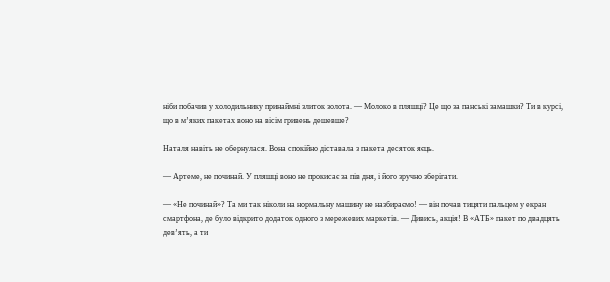ніби побачив у холодильнику принаймні злиток золота. — Молоко в пляшці? Це що за панські замашки? Ти в курсі, що в м’яких пакетах воно на вісім гривень дешевше?

Наталя навіть не обернулася. Вона спокійно діставала з пакета десяток яєць.

— Артеме, не починай. У пляшці воно не прокисає за пів дня, і його зручно зберігати.

— «Не починай»? Та ми так ніколи на нормальну машину не назбираємо! — він почав тицяти пальцем у екран смартфона, де було відкрито додаток одного з мережевих маркетів. — Дивись, акція! В «АТБ» пакет по двадцять дев’ять, а ти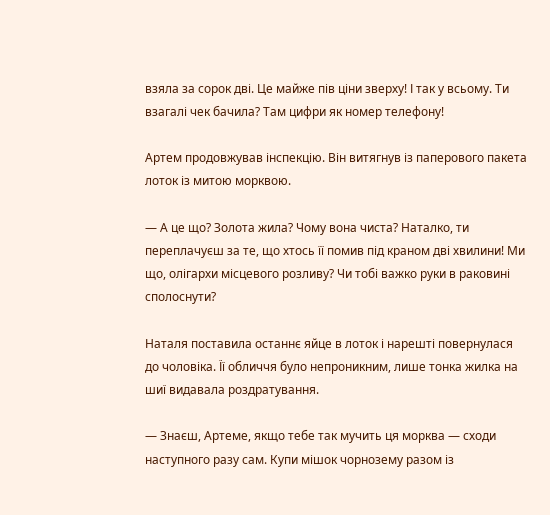взяла за сорок дві. Це майже пів ціни зверху! І так у всьому. Ти взагалі чек бачила? Там цифри як номер телефону!

Артем продовжував інспекцію. Він витягнув із паперового пакета лоток із митою морквою.

— А це що? Золота жила? Чому вона чиста? Наталко, ти переплачуєш за те, що хтось її помив під краном дві хвилини! Ми що, олігархи місцевого розливу? Чи тобі важко руки в раковині сполоснути?

Наталя поставила останнє яйце в лоток і нарешті повернулася до чоловіка. Її обличчя було непроникним, лише тонка жилка на шиї видавала роздратування.

— Знаєш, Артеме, якщо тебе так мучить ця морква — сходи наступного разу сам. Купи мішок чорнозему разом із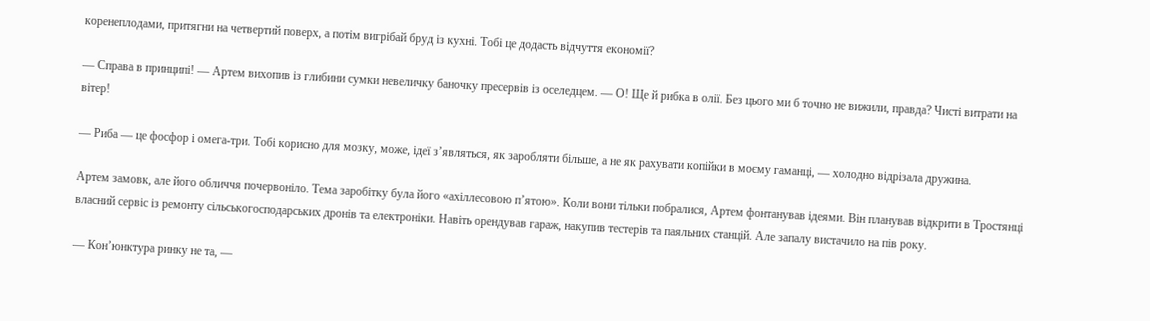коренеплодами, притягни на четвертий поверх, а потім вигрібай бруд із кухні. Тобі це додасть відчуття економії?

— Справа в принципі! — Артем вихопив із глибини сумки невеличку баночку пресервів із оселедцем. — О! Ще й рибка в олії. Без цього ми б точно не вижили, правда? Чисті витрати на вітер!

— Риба — це фосфор і омега-три. Тобі корисно для мозку, може, ідеї з’являться, як заробляти більше, а не як рахувати копійки в моєму гаманці, — холодно відрізала дружина.

Артем замовк, але його обличчя почервоніло. Тема заробітку була його «ахіллесовою п’ятою». Коли вони тільки побралися, Артем фонтанував ідеями. Він планував відкрити в Тростянці власний сервіс із ремонту сільськогосподарських дронів та електроніки. Навіть орендував гараж, накупив тестерів та паяльних станцій. Але запалу вистачило на пів року.

— Кон’юнктура ринку не та, —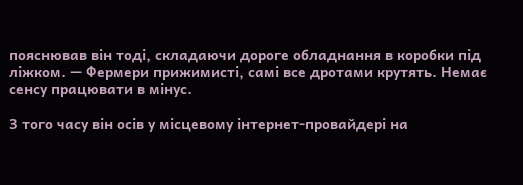пояснював він тоді, складаючи дороге обладнання в коробки під ліжком. — Фермери прижимисті, самі все дротами крутять. Немає сенсу працювати в мінус.

З того часу він осів у місцевому інтернет-провайдері на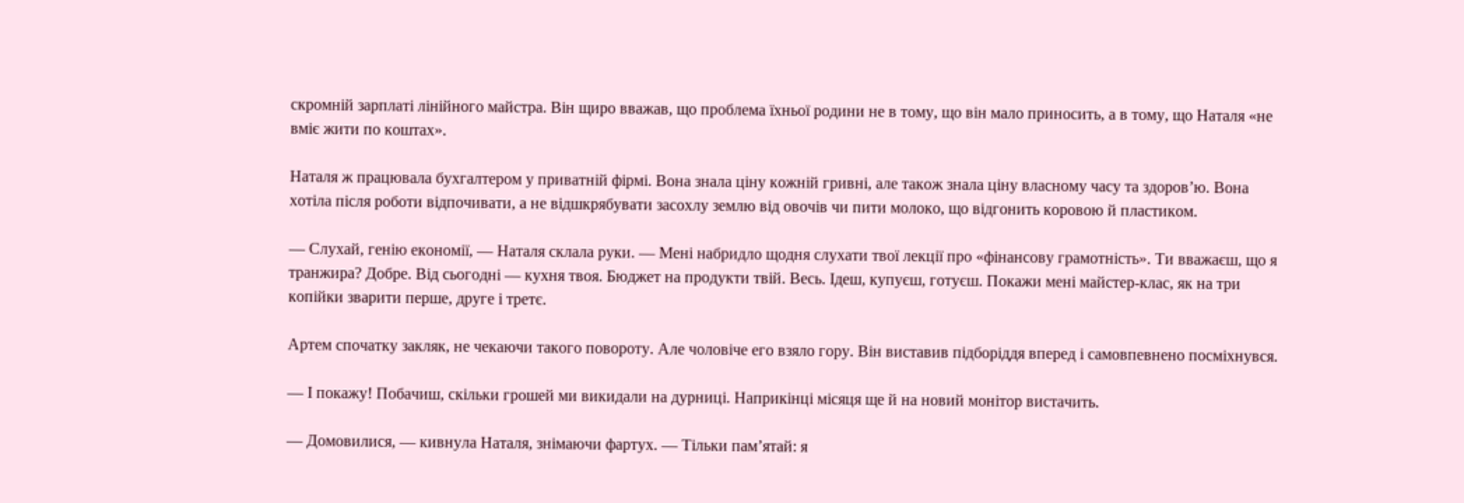скромній зарплаті лінійного майстра. Він щиро вважав, що проблема їхньої родини не в тому, що він мало приносить, а в тому, що Наталя «не вміє жити по коштах».

Наталя ж працювала бухгалтером у приватній фірмі. Вона знала ціну кожній гривні, але також знала ціну власному часу та здоров’ю. Вона хотіла після роботи відпочивати, а не відшкрябувати засохлу землю від овочів чи пити молоко, що відгонить коровою й пластиком.

— Слухай, генію економії, — Наталя склала руки. — Мені набридло щодня слухати твої лекції про «фінансову грамотність». Ти вважаєш, що я транжира? Добре. Від сьогодні — кухня твоя. Бюджет на продукти твій. Весь. Ідеш, купуєш, готуєш. Покажи мені майстер-клас, як на три копійки зварити перше, друге і третє.

Артем спочатку закляк, не чекаючи такого повороту. Але чоловіче его взяло гору. Він виставив підборіддя вперед і самовпевнено посміхнувся.

— І покажу! Побачиш, скільки грошей ми викидали на дурниці. Наприкінці місяця ще й на новий монітор вистачить.

— Домовилися, — кивнула Наталя, знімаючи фартух. — Тільки пам’ятай: я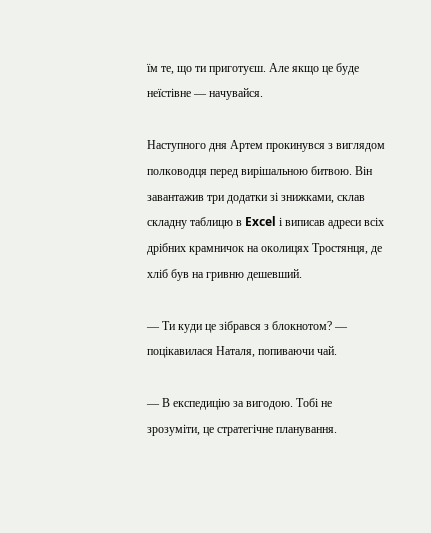їм те, що ти приготуєш. Але якщо це буде неїстівне — начувайся.

Наступного дня Артем прокинувся з виглядом полководця перед вирішальною битвою. Він завантажив три додатки зі знижками, склав складну таблицю в Excel і виписав адреси всіх дрібних крамничок на околицях Тростянця, де хліб був на гривню дешевший.

— Ти куди це зібрався з блокнотом? — поцікавилася Наталя, попиваючи чай.

— В експедицію за вигодою. Тобі не зрозуміти, це стратегічне планування.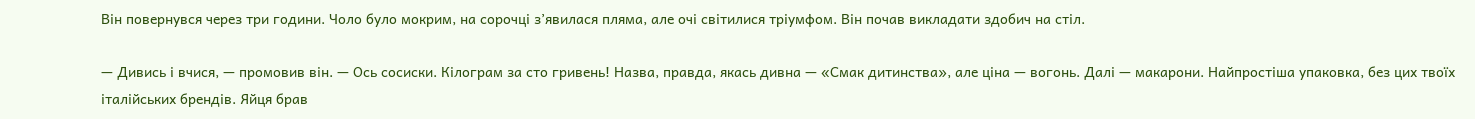Він повернувся через три години. Чоло було мокрим, на сорочці з’явилася пляма, але очі світилися тріумфом. Він почав викладати здобич на стіл.

— Дивись і вчися, — промовив він. — Ось сосиски. Кілограм за сто гривень! Назва, правда, якась дивна — «Смак дитинства», але ціна — вогонь. Далі — макарони. Найпростіша упаковка, без цих твоїх італійських брендів. Яйця брав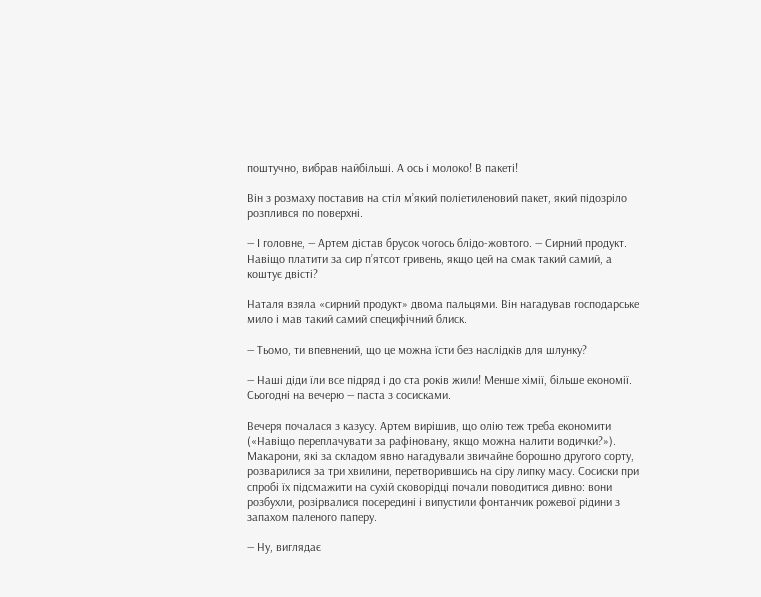поштучно, вибрав найбільші. А ось і молоко! В пакеті!

Він з розмаху поставив на стіл м’який поліетиленовий пакет, який підозріло розплився по поверхні.

— І головне, — Артем дістав брусок чогось блідо-жовтого. — Сирний продукт. Навіщо платити за сир п’ятсот гривень, якщо цей на смак такий самий, а коштує двісті?

Наталя взяла «сирний продукт» двома пальцями. Він нагадував господарське мило і мав такий самий специфічний блиск.

— Тьомо, ти впевнений, що це можна їсти без наслідків для шлунку?

— Наші діди їли все підряд і до ста років жили! Менше хімії, більше економії. Сьогодні на вечерю — паста з сосисками.

Вечеря почалася з казусу. Артем вирішив, що олію теж треба економити («Навіщо переплачувати за рафіновану, якщо можна налити водички?»). Макарони, які за складом явно нагадували звичайне борошно другого сорту, розварилися за три хвилини, перетворившись на сіру липку масу. Сосиски при спробі їх підсмажити на сухій сковорідці почали поводитися дивно: вони розбухли, розірвалися посередині і випустили фонтанчик рожевої рідини з запахом паленого паперу.

— Ну, виглядає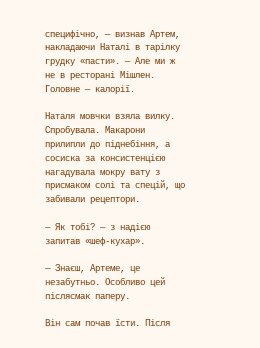специфічно, — визнав Артем, накладаючи Наталі в тарілку грудку «пасти». — Але ми ж не в ресторані Мішлен. Головне — калорії.

Наталя мовчки взяла вилку. Спробувала. Макарони прилипли до піднебіння, а сосиска за консистенцією нагадувала мокру вату з присмаком солі та спецій, що забивали рецептори.

— Як тобі? — з надією запитав «шеф-кухар».

— Знаєш, Артеме, це незабутньо. Особливо цей післясмак паперу.

Він сам почав їсти. Після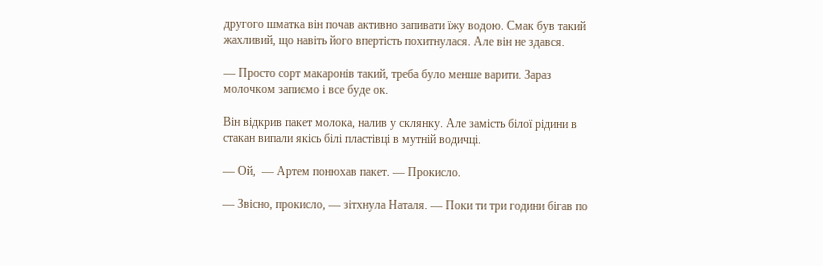другого шматка він почав активно запивати їжу водою. Смак був такий жахливий, що навіть його впертість похитнулася. Але він не здався.

— Просто сорт макаронів такий, треба було менше варити. Зараз молочком запиємо і все буде ок.

Він відкрив пакет молока, налив у склянку. Але замість білої рідини в стакан випали якісь білі пластівці в мутній водичці.

— Ой,  — Артем понюхав пакет. — Прокисло.

— Звісно, прокисло, — зітхнула Наталя. — Поки ти три години бігав по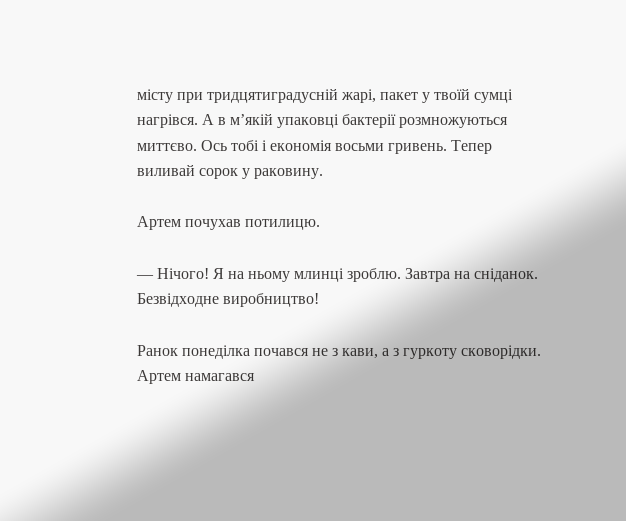місту при тридцятиградусній жарі, пакет у твоїй сумці нагрівся. А в м’якій упаковці бактерії розмножуються миттєво. Ось тобі і економія восьми гривень. Тепер виливай сорок у раковину.

Артем почухав потилицю.

— Нічого! Я на ньому млинці зроблю. Завтра на сніданок. Безвідходне виробництво!

Ранок понеділка почався не з кави, а з гуркоту сковорідки. Артем намагався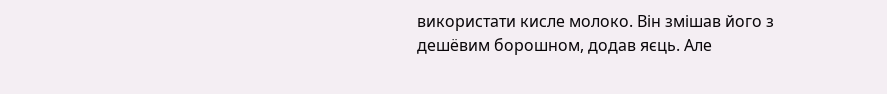використати кисле молоко. Він змішав його з дешёвим борошном, додав яєць. Але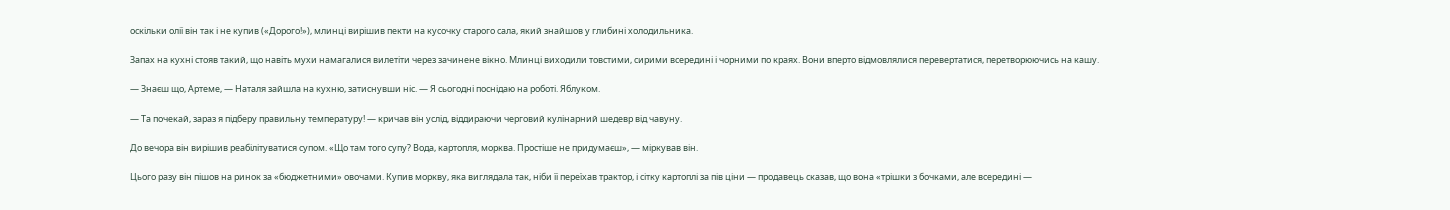оскільки олії він так і не купив («Дорого!»), млинці вирішив пекти на кусочку старого сала, який знайшов у глибині холодильника.

Запах на кухні стояв такий, що навіть мухи намагалися вилетіти через зачинене вікно. Млинці виходили товстими, сирими всередині і чорними по краях. Вони вперто відмовлялися перевертатися, перетворюючись на кашу.

— Знаєш що, Артеме, — Наталя зайшла на кухню, затиснувши ніс. — Я сьогодні поснідаю на роботі. Яблуком.

— Та почекай, зараз я підберу правильну температуру! — кричав він услід, віддираючи черговий кулінарний шедевр від чавуну.

До вечора він вирішив реабілітуватися супом. «Що там того супу? Вода, картопля, морква. Простіше не придумаєш», — міркував він.

Цього разу він пішов на ринок за «бюджетними» овочами. Купив моркву, яка виглядала так, ніби її переїхав трактор, і сітку картоплі за пів ціни — продавець сказав, що вона «трішки з бочками, але всередині —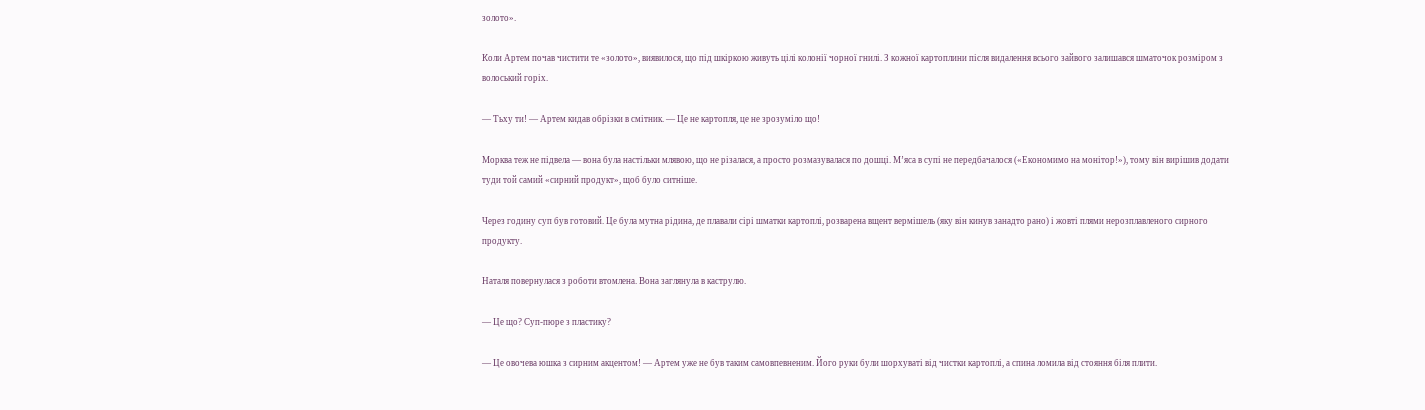золото».

Коли Артем почав чистити те «золото», виявилося, що під шкіркою живуть цілі колонії чорної гнилі. З кожної картоплини після видалення всього зайвого залишався шматочок розміром з волоський горіх.

— Тьху ти! — Артем кидав обрізки в смітник. — Це не картопля, це не зрозуміло що!

Морква теж не підвела — вона була настільки млявою, що не різалася, а просто розмазувалася по дошці. М’яса в супі не передбачалося («Економимо на монітор!»), тому він вирішив додати туди той самий «сирний продукт», щоб було ситніше.

Через годину суп був готовий. Це була мутна рідина, де плавали сірі шматки картоплі, розварена вщент вермішель (яку він кинув занадто рано) і жовті плями нерозплавленого сирного продукту.

Наталя повернулася з роботи втомлена. Вона заглянула в каструлю.

— Це що? Суп-пюре з пластику?

— Це овочева юшка з сирним акцентом! — Артем уже не був таким самовпевненим. Його руки були шорхуваті від чистки картоплі, а спина ломила від стояння біля плити.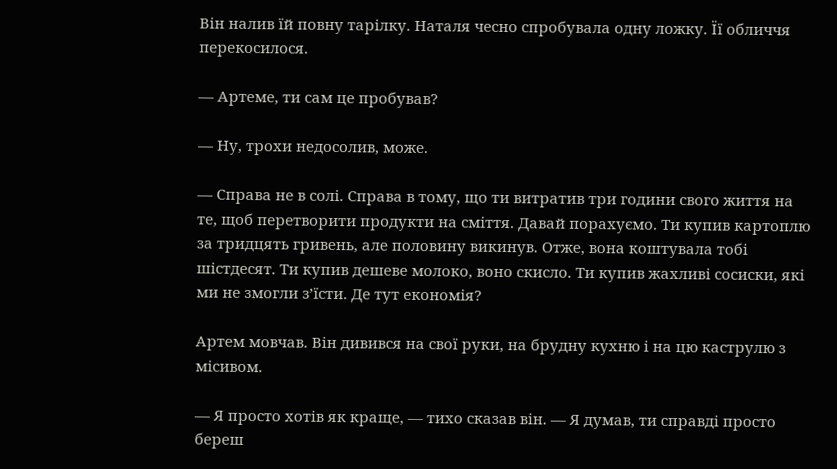Він налив їй повну тарілку. Наталя чесно спробувала одну ложку. Її обличчя перекосилося.

— Артеме, ти сам це пробував?

— Ну, трохи недосолив, може.

— Справа не в солі. Справа в тому, що ти витратив три години свого життя на те, щоб перетворити продукти на сміття. Давай порахуємо. Ти купив картоплю за тридцять гривень, але половину викинув. Отже, вона коштувала тобі шістдесят. Ти купив дешеве молоко, воно скисло. Ти купив жахливі сосиски, які ми не змогли з’їсти. Де тут економія?

Артем мовчав. Він дивився на свої руки, на брудну кухню і на цю каструлю з місивом.

— Я просто хотів як краще, — тихо сказав він. — Я думав, ти справді просто береш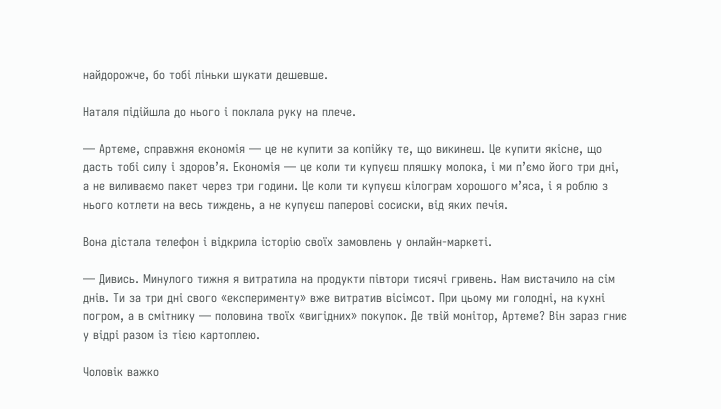найдорожче, бо тобі ліньки шукати дешевше.

Наталя підійшла до нього і поклала руку на плече.

— Артеме, справжня економія — це не купити за копійку те, що викинеш. Це купити якісне, що дасть тобі силу і здоров’я. Економія — це коли ти купуєш пляшку молока, і ми п’ємо його три дні, а не виливаємо пакет через три години. Це коли ти купуєш кілограм хорошого м’яса, і я роблю з нього котлети на весь тиждень, а не купуєш паперові сосиски, від яких печія.

Вона дістала телефон і відкрила історію своїх замовлень у онлайн-маркеті.

— Дивись. Минулого тижня я витратила на продукти півтори тисячі гривень. Нам вистачило на сім днів. Ти за три дні свого «експерименту» вже витратив вісімсот. При цьому ми голодні, на кухні погром, а в смітнику — половина твоїх «вигідних» покупок. Де твій монітор, Артеме? Він зараз гниє у відрі разом із тією картоплею.

Чоловік важко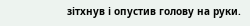зітхнув і опустив голову на руки.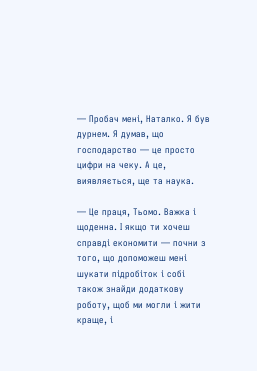— Пробач мені, Наталко. Я був дурнем. Я думав, що господарство — це просто цифри на чеку. А це, виявляється, ще та наука.

— Це праця, Тьомо. Важка і щоденна. І якщо ти хочеш справді економити — почни з того, що допоможеш мені шукати підробіток і собі також знайди додаткову роботу, щоб ми могли і жити краще, і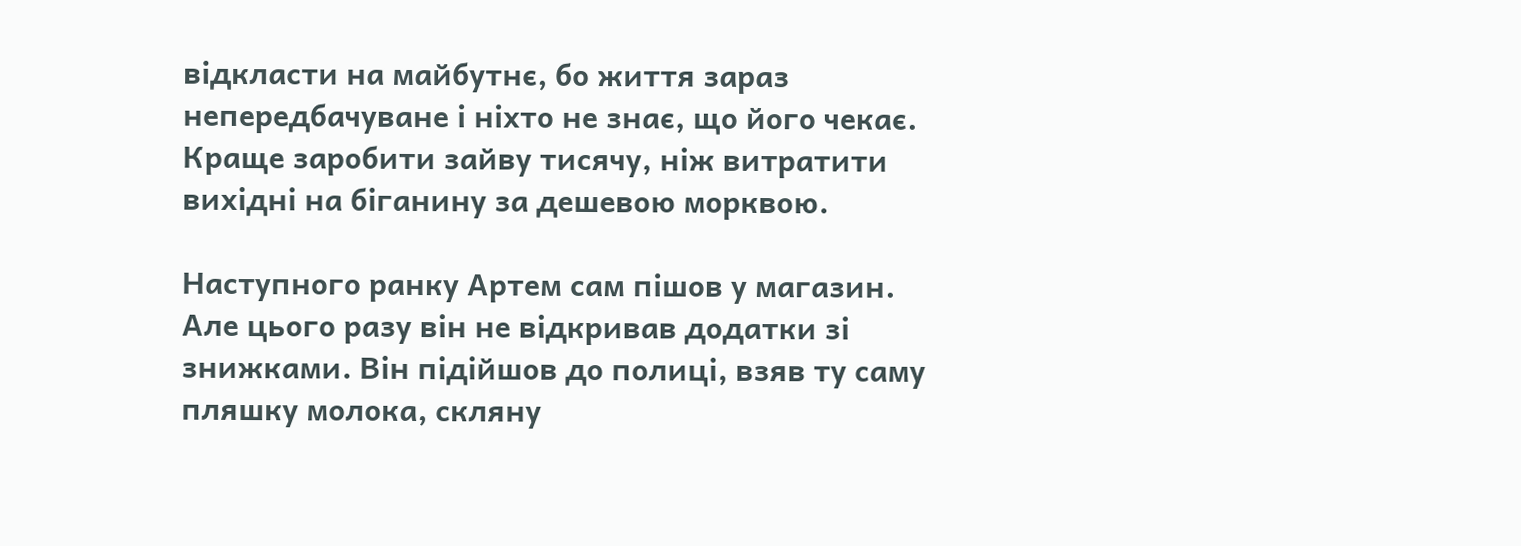відкласти на майбутнє, бо життя зараз непередбачуване і ніхто не знає, що його чекає. Краще заробити зайву тисячу, ніж витратити вихідні на біганину за дешевою морквою.

Наступного ранку Артем сам пішов у магазин. Але цього разу він не відкривав додатки зі знижками. Він підійшов до полиці, взяв ту саму пляшку молока, скляну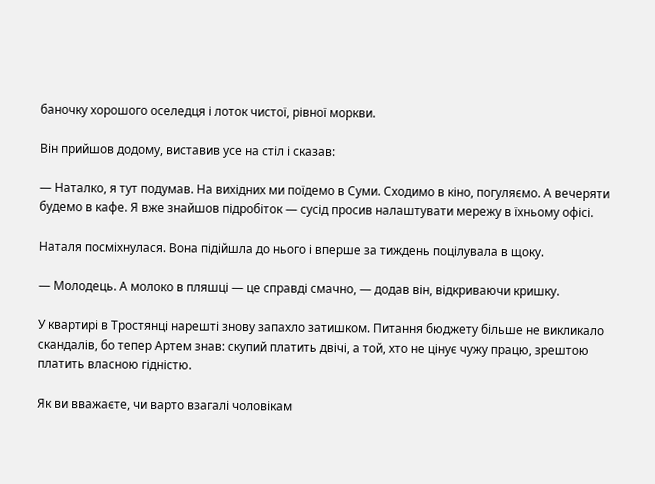баночку хорошого оселедця і лоток чистої, рівної моркви.

Він прийшов додому, виставив усе на стіл і сказав:

— Наталко, я тут подумав. На вихідних ми поїдемо в Суми. Сходимо в кіно, погуляємо. А вечеряти будемо в кафе. Я вже знайшов підробіток — сусід просив налаштувати мережу в їхньому офісі.

Наталя посміхнулася. Вона підійшла до нього і вперше за тиждень поцілувала в щоку.

— Молодець. А молоко в пляшці — це справді смачно, — додав він, відкриваючи кришку.

У квартирі в Тростянці нарешті знову запахло затишком. Питання бюджету більше не викликало скандалів, бо тепер Артем знав: скупий платить двічі, а той, хто не цінує чужу працю, зрештою платить власною гідністю.

Як ви вважаєте, чи варто взагалі чоловікам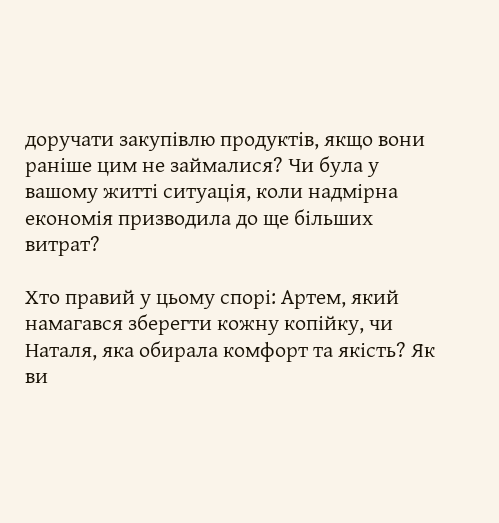доручати закупівлю продуктів, якщо вони раніше цим не займалися? Чи була у вашому житті ситуація, коли надмірна економія призводила до ще більших витрат?

Хто правий у цьому спорі: Артем, який намагався зберегти кожну копійку, чи Наталя, яка обирала комфорт та якість? Як ви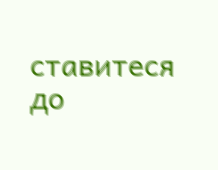ставитеся до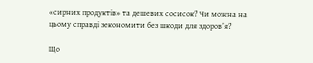«сирних продуктів» та дешевих сосисок? Чи можна на цьому справді зекономити без шкоди для здоров’я?

Що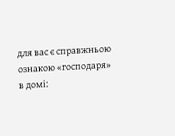для вас є справжньою ознакою «господаря» в домі: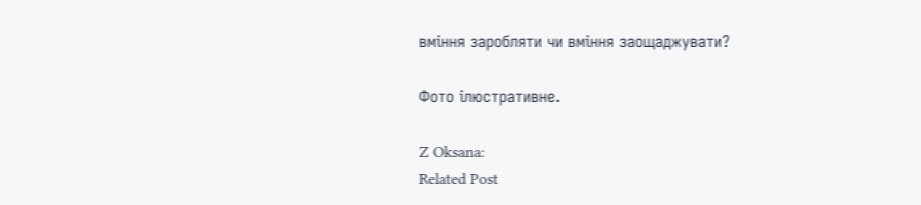вміння заробляти чи вміння заощаджувати?

Фото ілюстративне.

Z Oksana:
Related Post